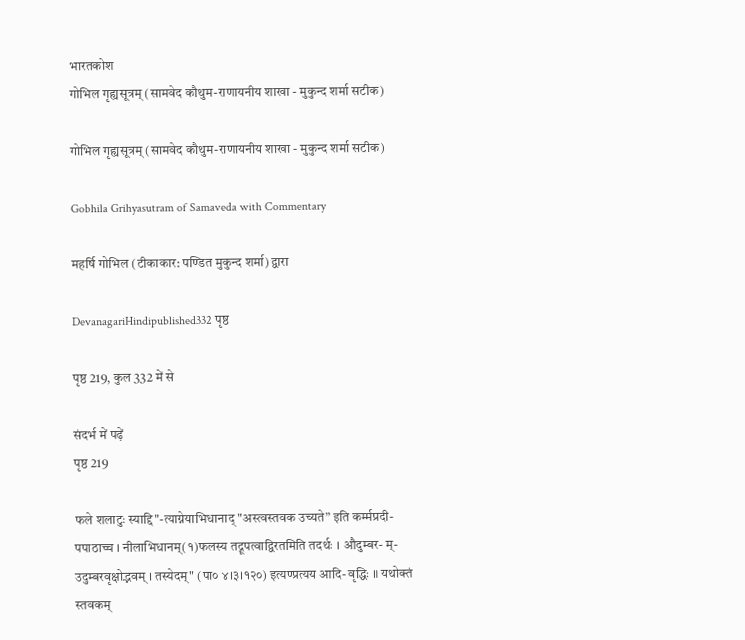भारतकोश
गोभिल गृह्यसूत्रम् (सामवेद कौथुम-राणायनीय शाखा - मुकुन्द शर्मा सटीक)

गोभिल गृह्यसूत्रम् (सामवेद कौथुम-राणायनीय शाखा - मुकुन्द शर्मा सटीक)

Gobhila Grihyasutram of Samaveda with Commentary

महर्षि गोभिल (टीकाकार: पण्डित मुकुन्द शर्मा) द्वारा

DevanagariHindipublished332 पृष्ठ

पृष्ठ 219, कुल 332 में से

संदर्भ में पढ़ें
पृष्ठ 219

फले शलाटुः स्याद्दि"-त्याग्नेयाभिधानाद् "अस्त्वस्तवक उच्यते” इति कर्म्मप्रदी- पपाठाच्च । नीलाभिधानम्(१)फलस्य तद्रूपत्वाद्विरतमिति तदर्थः । औदुम्बर- म्-उदुम्बरवृक्षोद्भवम् । तस्येदम्" (पा० ४।३।१२०) इत्यण्प्रत्यय आदि- वृद्धिः ॥ यथोक्तं स्तवकम्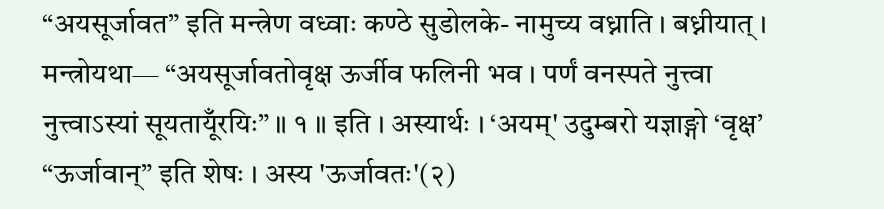“अयसूर्जावत” इति मन्त्रेण वध्वाः कण्ठे सुडोलके- नामुच्य वध्नाति । बध्नीयात् । मन्त्रोयथा— “अयसूर्जावतोवृक्ष ऊर्जीव फलिनी भव । पर्णं वनस्पते नुत्त्वा नुत्त्वाऽस्यां सूयतायूँरयिः” ॥ १ ॥ इति । अस्यार्थः । ‘अयम्' उदुम्बरो यज्ञाङ्गो ‘वृक्ष’ “ऊर्जावान्” इति शेषः । अस्य 'ऊर्जावतः'(२)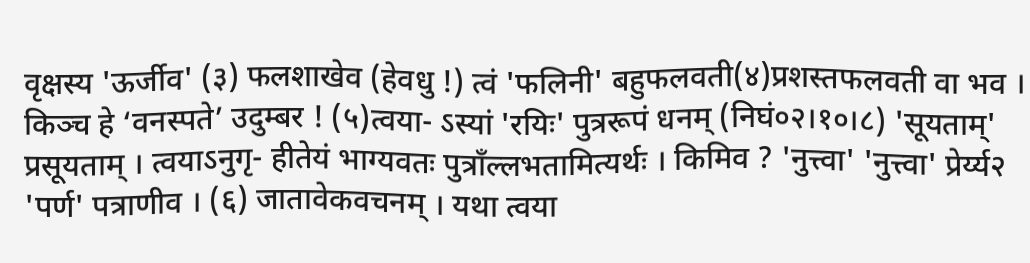वृक्षस्य 'ऊर्जीव' (३) फलशाखेव (हेवधु !) त्वं 'फलिनी' बहुफलवती(४)प्रशस्तफलवती वा भव । किञ्च हे ‘वनस्पते’ उदुम्बर ! (५)त्वया- ऽस्यां 'रयिः' पुत्ररूपं धनम् (निघं०२।१०।८) 'सूयताम्' प्रसूयताम् । त्वयाऽनुगृ- हीतेयं भाग्यवतः पुत्राँल्लभतामित्यर्थः । किमिव ? 'नुत्त्वा' 'नुत्त्वा' प्रेर्य्य२ 'पर्ण' पत्राणीव । (६) जातावेकवचनम् । यथा त्वया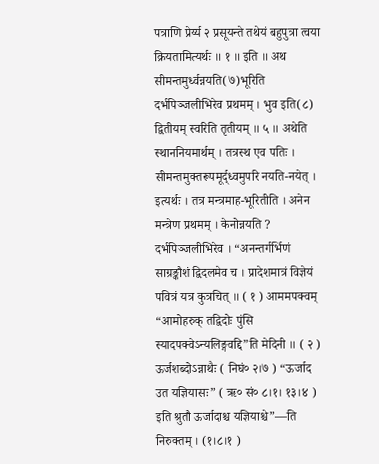पत्राणि प्रेर्य्य २ प्रसूयन्ते तथेयं बहुपुत्रा त्वया क्रियतामित्यर्थः ॥ १ ॥ इति ॥ अथ सीमन्तमुर्ध्वन्नयति(७)भूरिति दर्भपिञ्जलीभिरेव प्रथमम् । भुव इति(८) द्वितीयम् स्वरिति तृतीयम् ॥ ५ ॥ अथेति स्थाननियमार्थम् । तत्रस्थ एव पतिः । सीमन्तमुक्तरूपमूर्द्ध्वमुपरि नयति-नयेत् । इत्यर्थः । तत्र मन्त्रमाह-भूरितीति । अनेन मन्त्रेण प्रथमम् । केनोन्नयति ? दर्भपिञ्जलीभिरेव । “अनन्तर्गर्भिणं साग्रङ्कौशं द्विदलमेव च । प्रादेशमात्रं विज्ञेयं पवित्रं यत्र कुत्रचित् ॥ ( १ ) आममपक्वम् “आमोहरुक् तद्विदोः पुंसि स्यादपक्वेऽन्यलिङ्गवद्दि”ति मेदिनी ॥ ( २ ) ऊर्जशब्दोऽन्नाथैः ( निघं० २।७ ) “ऊर्जाद उत यज्ञियासः” ( ऋ० सं० ८।१। १३।४ ) इति श्रुतौ ऊर्जादाश्च यज्ञियाश्चे”—ति निरुक्तम् । (१।८।१ )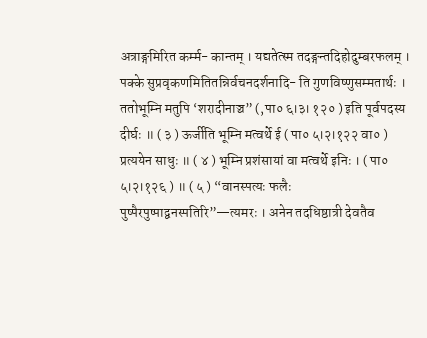अत्राङ्गमिरित कर्म्म- कान्तम् । यद्यतेत्स्म तदङ्गन्तदिहोदुम्बरफलम् । पक्के सुप्रवृकणमितितन्निर्वचनदर्शनादि- ति गुणविष्णुसम्मतार्थः । ततोभूम्नि मतुपि ‘शरादीनाञ्च” (,पा० ६।३। १२० ) इति पूर्वपदस्य दीर्घः ॥ ( ३ ) ऊर्जीति भूम्नि मत्वर्थे ई ( पा० ५।२।१२२ वा० ) प्रत्ययेन साधुः ॥ ( ४ ) भूम्नि प्रशंसायां वा मत्वर्थे इनिः । ( पा० ५।२।१२६ ) ॥ ( ५ ) “वानस्पत्यः फलैः पुष्पैरपुष्पाद्वनस्पतिरि”—त्यमरः । अनेन तदधिष्ठात्री देवतैव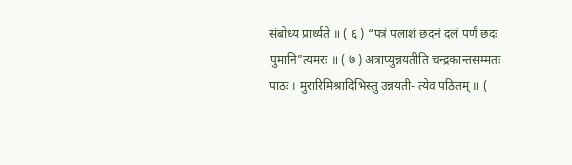संबोध्य प्रार्थ्यते ॥ ( ६ ) “पत्रं पलाशं छदनं दलं पर्णं छदः पुमानि”त्यमरः ॥ ( ७ ) अत्राप्युन्नयतीति चन्द्रकान्तसम्मतः पाठः । मुरारिमिश्रादिभिस्तु उन्नयती- त्येव पठितम् ॥ (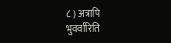८ ) अत्रापि भुवर्वारिति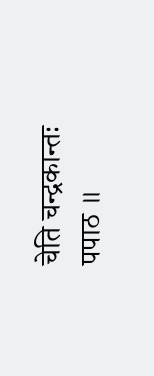चेति चन्द्रकान्तः पपाठ ॥